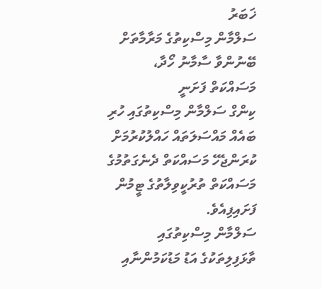ޚަބަރު
ސަލްމާން މިސްކިތުގެ މަރާމާތަށް ބޭނުންވާ ސާމާނު ހޯދާ، މަސައްކަތް ފަށަނީ
ކިންގް ސަލްމާން މިސްކިތުގައި ހުރި ބައެއް މައްސަލަތައް ހައްލުކުރުމަށް ކުރަންޖެހޭ މަސައްކަތް ދެނެގަތުމުގެ މަސައްކަތް ތުރުކީވިލާތުގެ ޓީމުން ފަށައިފިއެވެ.
ސަލްމާން މިސްކިތުގައި ތާޅަފިލިތަކުގެ އަޑު މަޑުކަމުންނާއި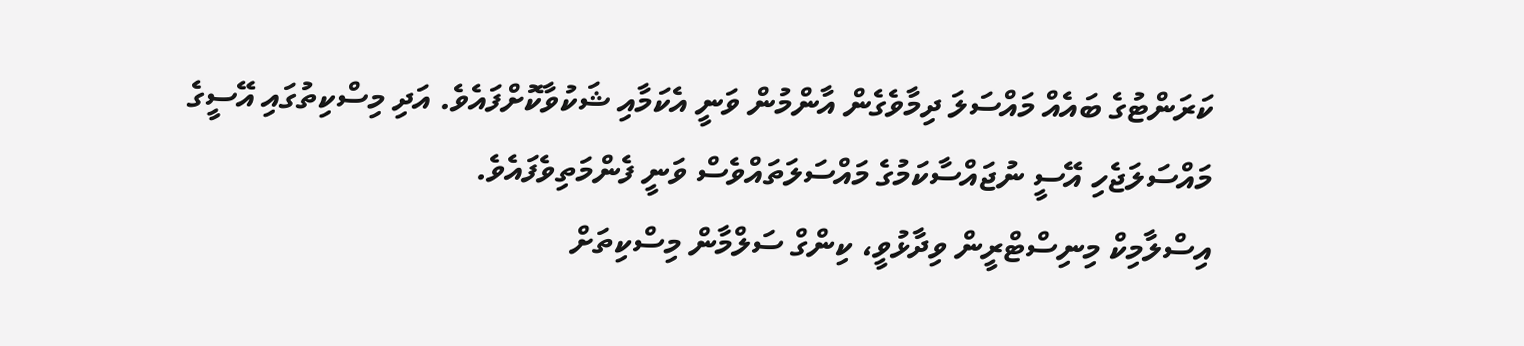ކަރަންޓުގެ ބައެއް މައްސަލަ ދިމާވެގެން އާންމުން ވަނީ އެކަމާއި ޝަކުވާކޮށްފައެވެ. އަދި މިސްކިތުގައި އޭސީގެ މައްސަލަޖެހި އޭސީ ނުޖައްސާކަމުގެ މައްސަލަތައްވެސް ވަނީ ފެންމަތިވެފައެވެ.
އިސްލާމިކް މިނިސްޓްރީން ވިދާޅުވީ، ކިންގް ސަލްމާން މިސްކިތަށް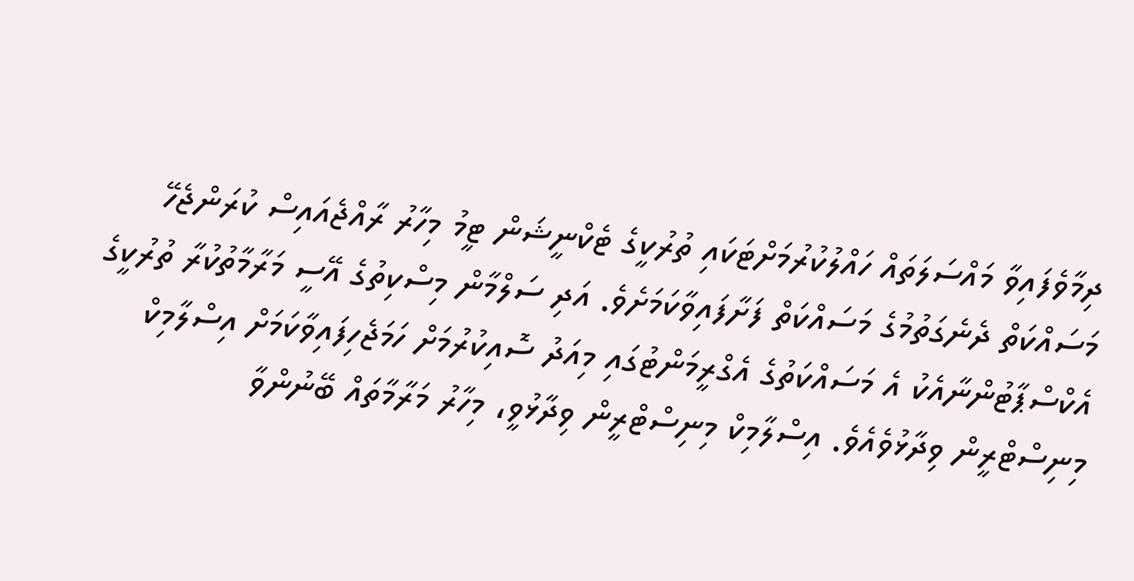ދިމާވެފައިވާ މައްސަލަތައް ހައްލުކުރުމަށްޓަކައި ތުރުކީގެ ޓެކްނީޝަން ޓީމު މިހާރު ރާއްޖެއައިސް ކުރަންޖެހޭ މަސައްކަތް ދެނެގަތުމުގެ މަސައްކަތް ފަށާފައިވާކަމަށެވެ. އަދި ސަލްމާން މިސްކިތުގެ އޭސީ މަރާމާތުކުރާ ތުރުކީގެ އެކްސްޕާޓުންނާއެކު އެ މަސައްކަތުގެ އެގްރީމަންޓުގައި މިއަދު ސޮއިކުރުމަށް ހަމަޖެހިފައިވާކަމަށް އިސްލާމިކް މިނިސްޓްރީން ވިދާޅުވެއެވެ. އިސްލާމިކް މިނިސްޓްރީން ވިދާޅުވީ، މިހާރު މަރާމާތައް ބޭނުންވާ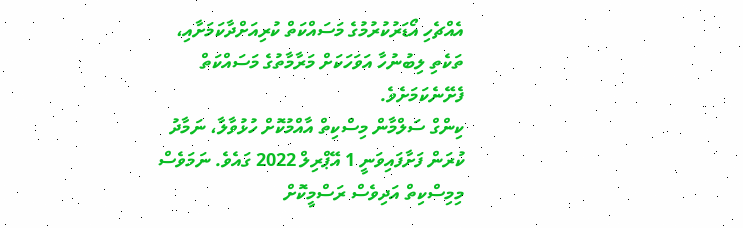އެއްޗެހި އޯޑަރުކުރުމުގެ މަސައްކަތް ކުރިއަށްދާކަމަށާއި، ތަކެތި ލިބުނުހާ އަވަހަކަށް މަރާމާތުގެ މަސައްކަތް ފެށޭނެކަމަށެވެ.
ކިންގް ސަލްމާން މިސްކިތް އާއްމުކޮށް ހުޅުވާލާ، ނަމާދު ކުރަން ފަށާފައިވަނީ 1 އޭޕްރިލް 2022 ގައެވެ. ނަމަވެސް މިމިސްކިތް އަދިވެސް ރަސްމީކޮށް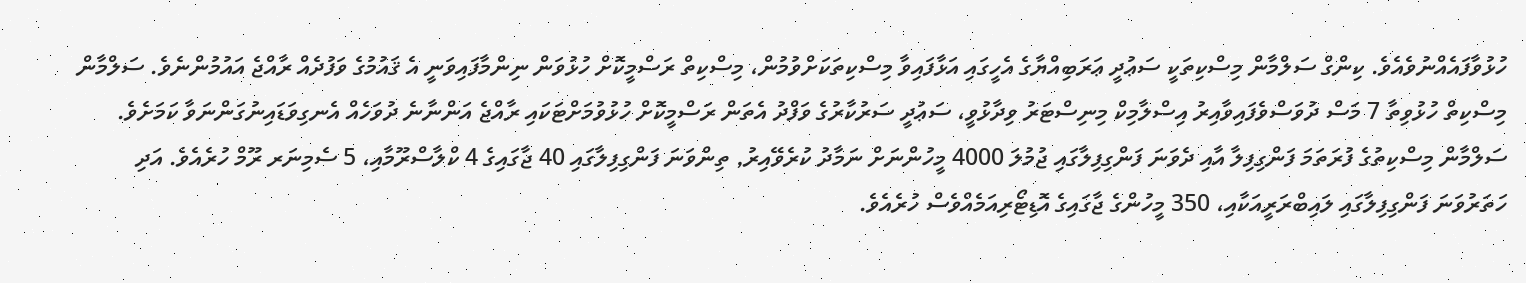ހުޅުވާފައެއްނުވެއެވެ. ކިންގް ސަލްމާން މިސްކިތަކީ ސަޢުދީ ޢަރަބިއްޔާގެ އެހީގައި އަޅާފައިވާ މިސްކިތަކަށްވުމުން، މިސްކިތް ރަސްމީކޮށް ހުޅުވަން ނިންމާފައިވަނީ އެ ޤައުމުގެ ވަފުދެއް ރާއްޖެ އައުމުންނެވެ. ސަލްމާން މިސްކިތް ހުޅުވިތާ 7 މަސް ދުވަސްވެފައިވާއިރު އިސްލާމިކް މިނިސްޓަރު ވިދާޅުވީ، ސަޢުދީ ސަރުކާރުގެ ވަފްދު އެތަން ރަސްމީކޮށް ހުޅުވުމަށްޓަކައި ރާއްޖެ އަންނާނެ ދުވަހެއް އެނގިވަޑައިނުގަންނަވާ ކަމަށެވެ.
ސަލްމާން މިސްކިތުގެ ފުރަތަމަ ފަންގިފިލާ އާއި ދެވަނަ ފަންގިފިލާގައި ޖުމުލަ 4000 މީހުންނަށް ނަމާދު ކުރެވޭއިރު, ތިންވަނަ ފަންގިފިލާގައި 40 ޖާގައިގެ 4 ކްލާސްރޫމާއި، 5 ސެމިނަރ ރޫމް ހުރެއެވެ. އަދި ހަތަރުވަނަ ފަންގިފިލާގައި ލައިބްރަރީއަކާއި، 350 މީހުންގެ ޖާގައިގެ އޮޑިޓޯރިއަމެއްވެސް ހުރެއެވެ.